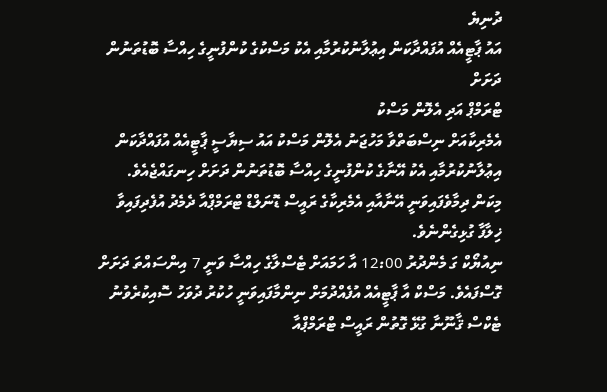ދުނިޔެ
އައު ޕާޓީއެއް އުފައްދާކަން އިޢުލާނުކުރުމާއި އެކު މަސްކުގެ ކުންފުނީގެ ހިއްސާ ބޮޑުތަނުން ދަށަށް
ޓްރަމްޕް އަދި އެލޮން މަސްކު
އެމެރިކާއަށް ނިސްބަތްވާ މަހުޖަނު އެލޮން މަސްކު އައު ސިޔާސީ ޕާޓީއެއް އުފައްދާކަން އިޢުލާނުކުރުމާއި އެކު އޭނާގެ ކުންފުނީގެ ހިއްސާ ބޮޑުތަނުން ދަށަށް ހިނގައްޖެއެވެ.
މިކަން ދިމާވެފައިވަނީ އޭނާއާއި އެމެރިކާގެ ރައީސް ޑޮނަލްޑް ޓްރަމްޕްއާ ދެމެދު އުފެދިފައިވާ ޚިލާފާ ގުޅިގެންނެވެ.
ނިއުޔޯކް ގަ މެންދުރު 12:00 އާ ހަމައަށް ޓެސްލާގެ ހިއްސާ ވަނީ 7 އިންސައްތަ ދަށަށް ގޮސްފައެވެ. މަސްކް އާ ޕާޓީއެއް އުފެއްދުމަށް ނިންމާފައިވަނީ ހުކުރު ދުވަހު ސޮއިކުރެވުނު ޓެކްސް ޤާނޫނާ ގުޅޭ ގޮތުން ރައީސް ޓްރަމްޕްއާ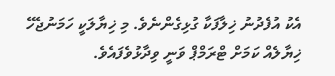އެކު އުފެދުނު ޚިލާފަކާ ގުޅިގެންނެވެ. މި ޚިޔާލަކީ ހަމަނުޖެހޭ ޚިޔާލެއް ކަމަށް ޓްރަމްޕް ވަނީ ވިދާޅުވެފައެވެ.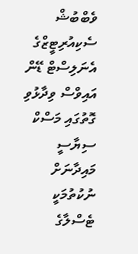ވެބްބުޝް ސެކިއުރިޓީޒްގެ އެނަލިސްޓް ޑޭން އައިވްސް ވިދާޅުވި ގޮތުގައި މަސްކް ސިޔާސީ މައިދާނަށް ނުކުތުމަކީ ޓެސްލާގެ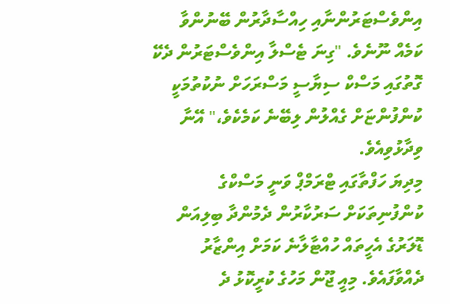އިންވެސްޓަރުންނާއި ހިއްސާދާރުން ބޭނުންވާ ކަމެއް ނޫނެވެ. "ގިނަ ޓެސްލާ އިންވެސްޓަރުން ދެކޭ ގޮތުގައި މަސްކް ސިޔާސީ މަސްރަހަށް ނުކުތުމަކީ ކުންފުންޏަށް ގެއްލުން ލިބޭނެ ކަމެކެވެ،" އޭނާ ވިދާޅުވިއެވެ.
މިދިޔަ ހަފްތާގައި ޓްރަމްޕް ވަނީ މަސްކްގެ ކުންފުނިތަކަށް ސަރުކާރުން ދެމުންދާ ބިލިއަން ޑޮލަރުގެ އެހީތައް ހުއްޓާލާނެ ކަމަށް އިންޒާރު ދެއްވާފައެވެ. މިއީ ޖޫން މަހުގެ ކުރީކޮޅު ދެ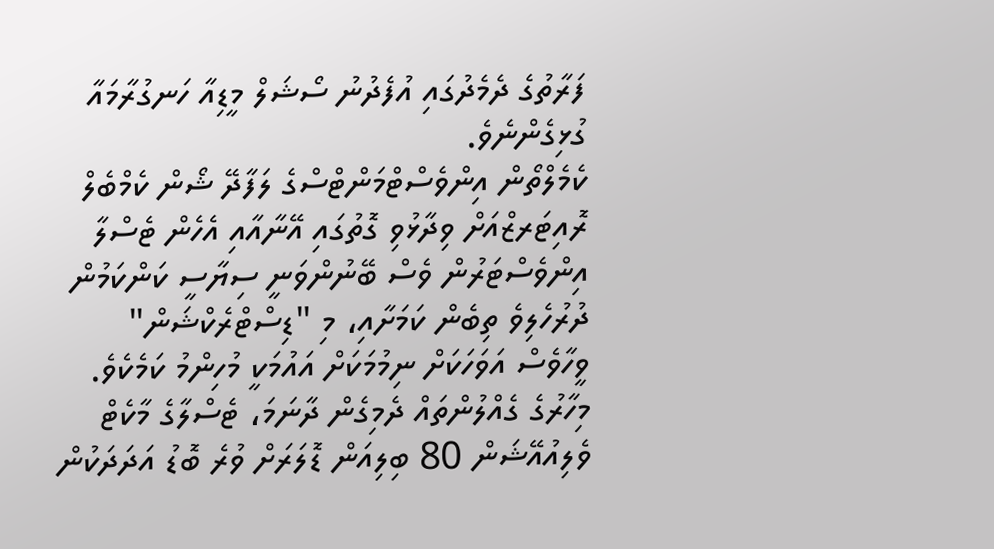ފަރާތުގެ ދެމެދުގައި އުފެދުނު ސޯޝަލް މީޑިއާ ހަނގުރާމައާ ގުޅިގެންނެވެ.
ކެމެލްތޯން އިންވެސްޓްމަންޓްސްގެ ލަފާދޭ ޝޯން ކެމްބެލް ރޮއިޓަރޒްއަށް ވިދާޅުވި ގޮތުގައި އޭނާއާއި އެހެން ޓެސްލާ އިންވެސްޓަރުން ވެސް ބޭނުންވަނީ ސިޔާސީ ކަންކަމުން ދުރުހެލިވެ ތިބެން ކަމަށާއި، މި "ޑިސްޓްރެކްޝަން" ވީހާވެސް އަވަހަކަށް ނިމުމަކަށް އައުމަކީ މުހިންމު ކަމެކެވެ.
މިހާރުގެ ގެއްލުންތައް ދެމިގެން ދާނަމަ، ޓެސްލާގެ މާކެޓް ވެލިއުއޭޝަން 80 ބިލިއަން ޑޮލަރަށް ވުރެ ބޮޑު އަދަދަކުން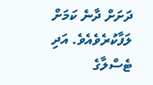ދަށަށް ދާނެ ކަމަށް ލަފާކުރެވެއެވެ. އަދި ޓެސްލާގެ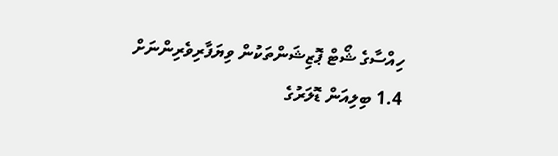ހިއްސާގެ ޝޯޓް ޕޮޒިޝަންތަކުން ވިޔަފާރިވެރިންނަށް 1.4 ބިލިއަން ޑޮލަރުގެ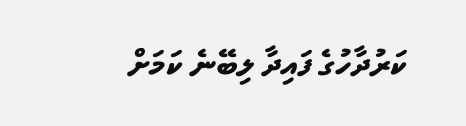ކަރުދާހުގެ ފައިދާ ލިބޭނެ ކަމަށް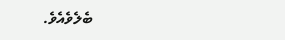ބެލެވެއެވެ.